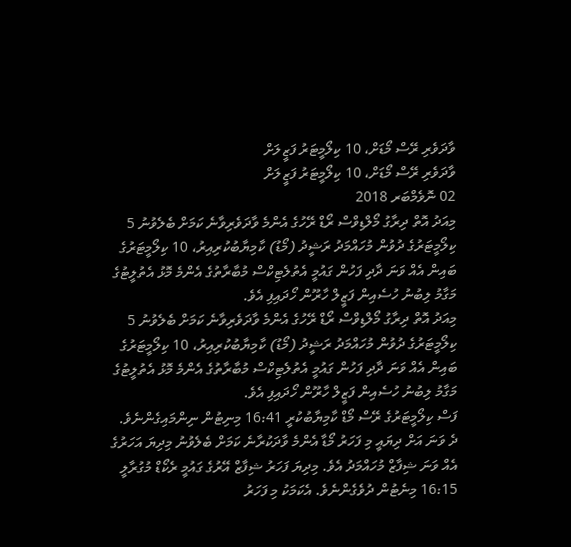ވާދަވެރި ރޭސް މޯޑަށް، 10 ކިލޯމީޓަރު ފަޒީލަށް
ވާދަވެރި ރޭސް މޯޑަށް، 10 ކިލޯމީޓަރު ފަޒީލަށް
02 ނޮވެމްބަރ 2018
މިއަދު އޮތް ދިރާގު މޯލްޑިވްސް ރޯޑް ރޭހުގެ އެންމެ ވާދަވެރިވާނެ ކަމަށް ބެލެވުނު 5 ކިލޯމީޓަރުގެ ދުވުން މުހައްމަދު ރަޝީދު (މޯޑު) ކާމިޔާބުކުރިއިރު، 10 ކިލޯމީޓަރުގެ ބައިން އެއް ވަނަ ދާދި ފަހުން ގައުމީ އެތުލެޓިކްސް މުބާރާތުގެ އެންމެ މޮޅު އެތުލީޓުގެ މަގާމު ލިބުނު ހުސެއިން ފަޒީލް ހާރޫން ހޯދައިފި އެވެ.
މިއަދު އޮތް ދިރާގު މޯލްޑިވްސް ރޯޑް ރޭހުގެ އެންމެ ވާދަވެރިވާނެ ކަމަށް ބެލެވުނު 5 ކިލޯމީޓަރުގެ ދުވުން މުހައްމަދު ރަޝީދު (މޯޑު) ކާމިޔާބުކުރިއިރު، 10 ކިލޯމީޓަރުގެ ބައިން އެއް ވަނަ ދާދި ފަހުން ގައުމީ އެތުލެޓިކްސް މުބާރާތުގެ އެންމެ މޮޅު އެތުލީޓުގެ މަގާމު ލިބުނު ހުސެއިން ފަޒީލް ހާރޫން ހޯދައިފި އެވެ.
ފަސް ކިލޯމީޓަރުގެ ރޭސް މޯޑް ކާމިޔާބުކުރީ 16:41 މިނިޓުން ނިންމައިގެންނެވެ. ދެ ވަނަ އަށް ދިޔައީ މި ފަހަރު މޯޑާ އެންމެ ވާދަކުރާނެ ކަމަށް ބެލެވުނު މިދިޔަ އަހަރުގެ އެއް ވަނަ ޝިފާޒް މުހައްމަދު އެވެ. މިދިޔަ ފަހަރު ޝިފާޒް އޭރުގެ ގައުމީ ރެކޯޑް މުގުރާލީ 16:15 މިނެޓުން ދުވެގެންނެވެ. އެކަމަކު މި ފަހަރު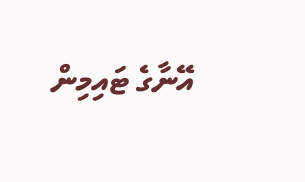އޭނާގެ ޓައިމިން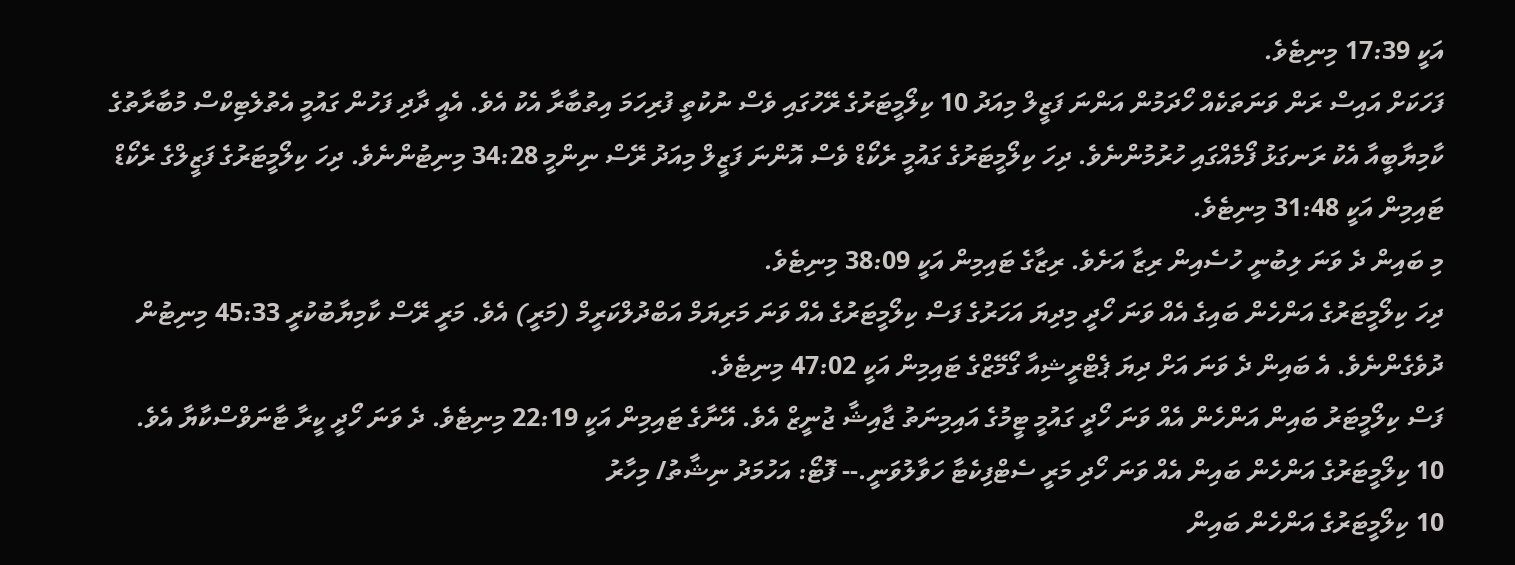އަކީ 17:39 މިނިޓެވެ.
ފަހަކަށް އައިސް ރަން ވަނަތަކެއް ހޯދަމުން އަންނަ ފަޒީލް މިއަދު 10 ކިލޯމީޓަރުގެ ރޭހުގައި ވެސް ނުކުތީ ފުރިހަމަ އިތުބާރާ އެކު އެވެ. އެއީ ދާދި ފަހުން ގައުމީ އެތުލެޓިކްސް މުބާރާތުގެ ކާމިޔާބީއާ އެކު ރަނގަޅު ފޯމެއްގައި ހުރުމުންނެވެ. ދިހަ ކިލޯމީޓަރުގެ ގައުމީ ރެކޯޑް ވެސް އޮންނަ ފަޒީލް މިއަދު ރޭސް ނިންމީ 34:28 މިނިޓުންނެވެ. ދިހަ ކިލޯމީޓަރުގެ ފަޒީލްގެ ރެކޯޑް ޓައިމިން އަކީ 31:48 މިނިޓެވެ.
މި ބައިން ދެ ވަނަ ލިބުނީ ހުސެއިން ރިޒާ އަށެވެ. ރިޒާގެ ޓައިމިން އަކީ 38:09 މިނިޓެވެ.
ދިހަ ކިލޯމީޓަރުގެ އަންހެން ބައިގެ އެއް ވަނަ ހޯދީ މިދިޔަ އަހަރުގެ ފަސް ކިލޯމީޓަރުގެ އެއް ވަނަ މަރިޔަމް އަބްދުލްކަރީމް (މަރީ) އެވެ. މަރީ ރޭސް ކާމިޔާބުކުރީ 45:33 މިނިޓުން ދުވެގެންނެވެ. އެ ބައިން ދެ ވަނަ އަށް ދިޔަ ޕެޓްރީޝިއާ ގޯމޭޒްގެ ޓައިމިން އަކީ 47:02 މިނިޓެވެ.
ފަސް ކިލޯމީޓަރު ބައިން އަންހެން އެއް ވަނަ ހޯދީ ގައުމީ ޓީމުގެ އައިމިނަތު ޖާއިޝާ ޖުނީޒް އެވެ. އޭނާގެ ޓައިމިން އަކީ 22:19 މިނިޓެވެ. ދެ ވަނަ ހޯދީ ކީރާ ޓާނަވްސްކާޔާ އެވެ.
10 ކިލޯމީޓަރުގެ އަންހެން ބައިން އެއް ވަނަ ހޯދި މަރީ ސެޓްފިކެޓާ ހަވާލުވަނީ.-- ފޮޓޯ: އަހުމަދު ނިޝާތު/ މިހާރު
10 ކިލޯމީޓަރުގެ އަންހެން ބައިން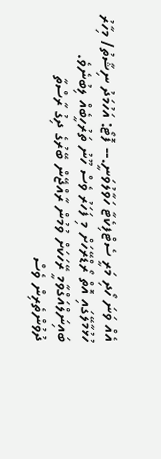އެއް ވަނަ ހޯދި މަރީ ސެޓްފިކެޓާ ހަވާލުވަނީ.-- ފޮޓޯ: އަހުމަދު ނިޝާތު/ މިހާރު
ހުޅުމާލޭގައި އޮތް ރޯޑްރޭހަށް މި ފަހަރު ވެސް ހޫނު ތަރުހީބެއް ލިބުނެވެ. ބައިނަލްއަގްވާމީ ރޭހަކަށް ވުމުން ރާއްޖޭން ބޭރުގެ ދިގު ރާސްތާ ދުވުންތެރިން ވެސް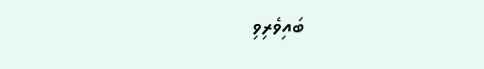ބައިވެރިވި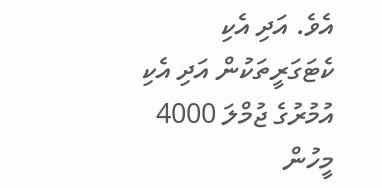އެވެ. އަދި އެކި ކެޓަގަރީތަކުން އަދި އެކި އުމުރުގެ ޖުމްލަ 4000 މީހުން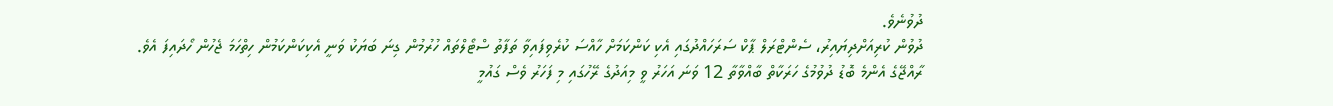ދުވުނެވެ.
ދުވުން ކުރިއަށްދިޔައިރު، ސެންޓްރަލް ޕާކް ސަރަހައްދުގައި އެކި ކަންކަމަށް ހާއްސަ ކުރެވިފައިވާ ތަފާތު ސްޓޯލްތައް ހުރުމުން ގިނަ ބަޔަކު ވަނީ އެކިކަންކަމުން ހިތްހަމަ ޖެހުން ހޯދައިފަ އެވެ.
ރާއްޖޭގެ އެންމެ ބޮޑު ދުވުމުގެ ހަރަކާތް ބާއްވާތާ 12 ވަނަ އަހަރު ވީ މިއަދުގެ ރޭހުގައި މި ފަހަރު ވެސް ގައުމީ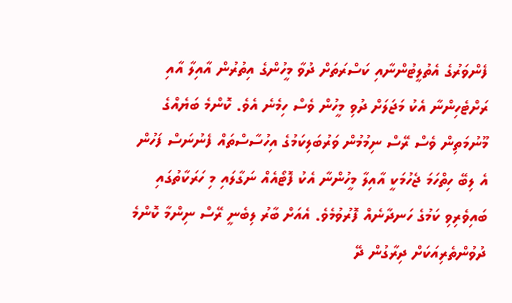ފެންވަރުގެ އެތުލީޓުންނާއި ކަސްރަތަށް ދުވާ މީހުންގެ އިތުރުން އާއިލާ އާއި ރަށްޓެހިންނާ އެކު މަޖަލަށް ދުވި މީހުން ވެސް ހިމެނެ އެވެ. ކޮންމެ ބަޔެއްގެ މޫނުމަތިން ވެސް ރޭސް ނިމުމުން ވަރުބަލިކަމުގެ އިހުސާސްތައް ފެނުނަސް ފަހުން އެ ލިބޭ ހިތްހަމަ ޖެހުމަކީ އާއިލާ މީހުންނާ އެކު ފޮޓޯއެއް ނަގާލައި މި ހަރަކާތުގައި ބައިވެރިވި ކަމުގެ ހަނދާނެއް ފޮރުވުމެވެ. އެއަށް ބާރު ލިބެނީ ރޭސް ނިންމާ ކޮންމެ ދުވުންތެރިއަކަށް ދިރާގުން ދޭ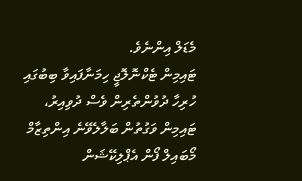މެޑަލް އިންނެވެ.
ޓައިމިން ޓެކްނޮލޮޖީ ހިމަނާފައިވާ ބިބުގައި ހުރިހާ ދުވުންތެރިން ވެސް ދުވިއިރު، ޓައިމިން ވަގުތުން ބަލާލެވޭނެ އިންތިޒާމް މޯބައިލް ފޯން އެޕްލިކޭޝަން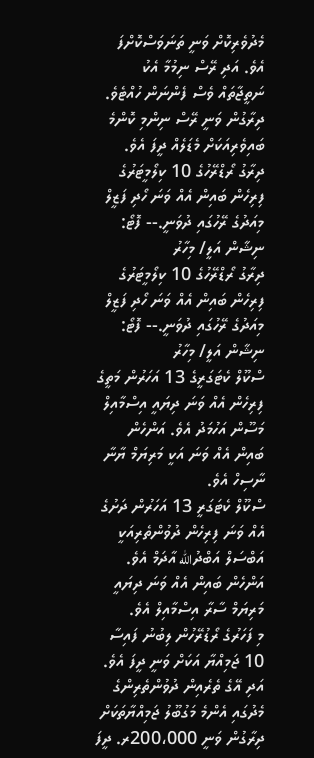މެދުވެރިކޮށް ވަނީ ތަނަވަސްކޮށްފަ އެވެ. އަދި ރޭސް ނިމުމާ އެކު ނަތީޖާތައް ވެސް ފެންނަން ހުއްޓެވެ. ދިރާގުން ވަނީ ރޭސް ނިންމި ކޮންމެ ބައިވެރިއަކަށް މެޑަލެއް ދީފަ އެވެ.
ދިރާގު ރޯޑްރޭހުގެ 10 ކިލޯމީޓަރުގެ ފިރިހެން ބައިން އެއް ވަނަ ހޯދި ފަޒީލް މިއަދުގެ ރޭހުގައި ދުވަނީ.-- ފޮޓޯ: ނިޝާން އަލީ/ މިހާރު
ދިރާގު ރޯޑްރޭހުގެ 10 ކިލޯމީޓަރުގެ ފިރިހެން ބައިން އެއް ވަނަ ހޯދި ފަޒީލް މިއަދުގެ ރޭހުގައި ދުވަނީ.-- ފޮޓޯ: ނިޝާން އަލީ/ މިހާރު
ސްކޫލް ކެޓަގަރީގެ 13 އަހަރުން މަތީގެ ފިރިހެން އެއް ވަނަ ދިޔައީ އިސްމާއިލް މަސޫން އަހުމަދު އެވެ. އަންހެން ބައިން އެއް ވަނަ އަކީ މަރިޔަމް ޔާނާ ނާސިހް އެވެ.
ސްކޫލް ކެޓަގަރީ 13 އަހަރުން ދަށުގެ އެއް ވަނަ ފިރިހެން ދުވުންތެރިއަކީ އަބްސަލް އަބްދުالله އާދަމް އެވެ. އަންހެން ބައިން އެއް ވަނަ ދިޔައީ މަރިޔަމް ސާރާ އިސްމާއިލް އެވެ.
މި ފަހަރުގެ ރޯޑުރޭހުން ލިބުނު ފައިސާ 10 ޖަމިއްޔާ އަކަށް ވަނީ ދީފަ އެވެ. އަދި އޭގެ ތެރެއިން ދުވުންތެރިންގެ މެދުގައި އެންމެ މަގުބޫލު ޖަމިއްޔާތަކަށް ދިރާގުން ވަނީ 200،000ރ. ދީފަ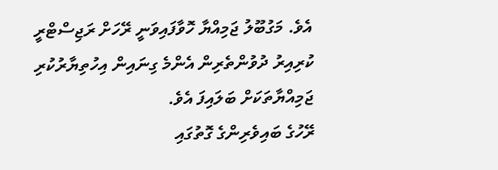އެވެ. މަގުބޫލު ޖަމިއްޔާ ހޮވާފައިވަނީ ރޭހަށް ރަޖިސްޓްރީ ކުރިއިރު ދުވުންތެރިން އެންމެ ގިނައިން އިހުތިޔާރުކުރި ޖަމިއްޔާތަކަށް ބަލައިފަ އެވެ.
ރޭހުގެ ބައިވެރިންގެ ގޮތުގައި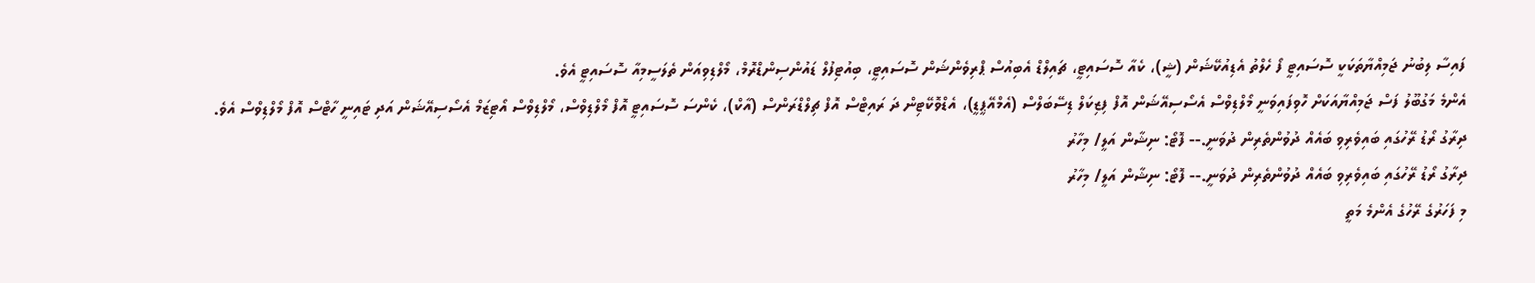ފައިސާ ލިބުނު ޖަމިއްޔާތަކަކީ ސޮސައިޓީ ފޯ ހެލްތު އެޑިއުކޭޝަން (ޝީ)، ކެއާ ސޮސައިޓީ، ޗައިލްޑް އެބިއުސް ޕްރިވެންޝަން ސޮސައިޓީ، ބިއުޓިފުލް ޑައުންސިންޑްރޮމް، މޯލްޑިވިއަން ތެލަސީމިއާ ސޮސައިޓީ އެވެ.
އެންމެ މަގުބޫލު ފަސް ޖަމިއްޔާއަކަށް ހޮވިފައިވަނީ މޯލްޑިވްސް އެސޯސިއޭޝަން އޮފް ފިޒިކަލް ޑިސޭބަލްސް (އެމްއޭޕީޑީ)، އެޑްވޮކޭޓިން ދަ ރައިޓްސް އޮފް ޗިލްޑްރަންސް (އާކް)، ކެންސަ ސޮސައިޓީ އޮފް މޯލްޑިވްސް، މޯލްޑިވްސް އޯޓިޒަމް އެސޯސިއޭޝަން އަދި ޓައިނީ ހާޓްސް އޮފް މޯލްޑިވްސް އެވެ.
ދިރާގު ރޯޑު ރޭހުގައި ބައިވެރިވި ބައެއް ދުވުންތެރިން ދުވަނީ.-- ފޮޓޯ: ނިޝާން އަލީ/ މިހާރު
ދިރާގު ރޯޑު ރޭހުގައި ބައިވެރިވި ބައެއް ދުވުންތެރިން ދުވަނީ.-- ފޮޓޯ: ނިޝާން އަލީ/ މިހާރު
މި ފަހަރުގެ ރޭހުގެ އެންމެ މަތީ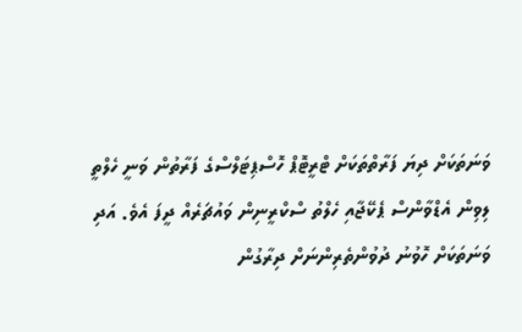ވަނަތަކަށް ދިޔަ ފަރާތްތަކަށް ޓްރީޓޮޕް ހޮސްޕިޓަލްސްގެ ފަރާތުން ވަނީ ހެލްތީ ލިވިން އެޑްވާންސް ޕެކޭޖާއި ހެލްތު ސްކްރީނިން ވައުޗަރެއް ދީފަ އެވެ. އަދި ވަނަތަކަށް ހޮވުނު ދުވުންތެރިންނަށް ދިރާގުން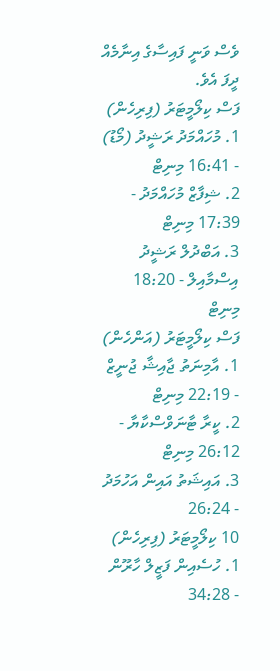ވެސް ވަނީ ފައިސާގެ އިނާމެއް ދީފަ އެވެ.
ފަސް ކިލޯމީޓަރު (ފިރިހެން)
1. މުހައްމަދު ރަޝީދު (މޯޑު) - 16:41 މިނިޓް
2. ޝިފާޒް މުހައްމަދު - 17:39 މިނިޓް
3. އަބްދުލް ރަޝީދު އިސްމާއިލް - 18:20 މިނިޓް
ފަސް ކިލޯމީޓަރު (އަންހެން)
1. އާމިނަތު ޖާއިޝާ ޖުނީޒް - 22:19 މިނިޓް
2. ކީރާ ޓާނަވްސްކާޔާ - 26:12 މިނިޓް
3. އައިޝަތު އައިން އަހުމަދު - 26:24
10 ކިލޯމީޓަރު (ފިރިހެން)
1. ހުސެއިން ފަޒީލް ހާރޫން - 34:28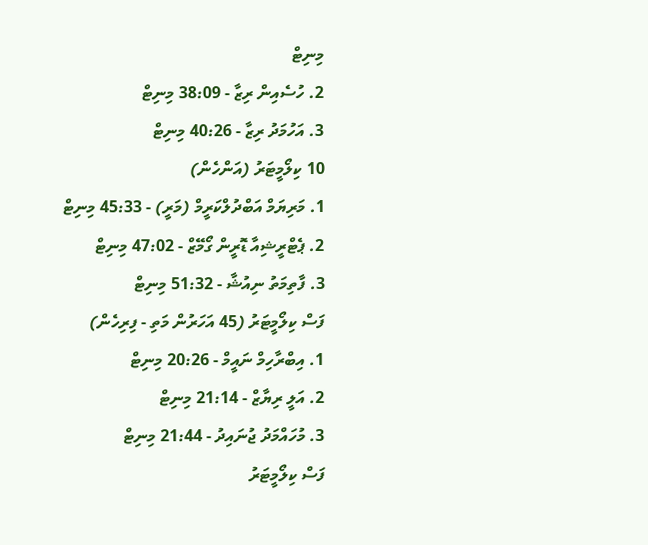މިނިޓް
2. ހުސެއިން ރިޒާ - 38:09 މިނިޓް
3. އަހުމަދު ރިޒާ - 40:26 މިނިޓް
10 ކިލޯމީޓަރު (އަންހެން)
1. މަރިޔަމް އަބްދުލްކަރީމް (މަރީ) - 45:33 މިނިޓް
2. ޕެޓްރީޝިއާ ޑޮރީން ގޯމޭޒް - 47:02 މިނިޓް
3. ފާތިމަތު ނިއުޝާ - 51:32 މިނިޓް
ފަސް ކިލޯމީޓަރު (45 އަހަރުން މަތި - ފިރިހެން)
1. އިބްރާހިމް ނައީމް - 20:26 މިނިޓް
2. އަލީ ރިޔާޒް - 21:14 މިނިޓް
3. މުހައްމަދު ޖުނައިދު - 21:44 މިނިޓް
ފަސް ކިލޯމީޓަރު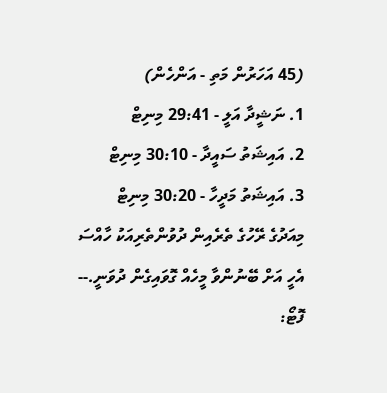(45 އަހަރުން މަތި - އަންހެން)
1. ނަޝީދާ އަލީ - 29:41 މިނިޓް
2. އައިޝަތު ސައީދާ - 30:10 މިނިޓް
3. އައިޝަތު މަދީހާ - 30:20 މިނިޓް
މިއަދުގެ ރޭހުގެ ތެރެއިން ދުވުންތެރިއަކު ހާއްސަ އެހީ އަށް ބޭނުންވާ މީހެއް ގޮވައިގެން ދުވަނީ.-- ފޮޓޯ: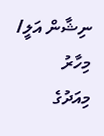ނިޝާން އަލީ/ މިހާރު
މިއަދުގެ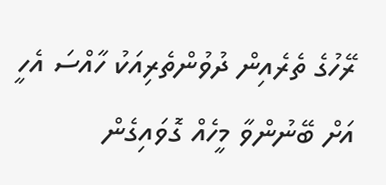ރޭހުގެ ތެރެއިން ދުވުންތެރިއަކު ހާއްސަ އެހީ އަށް ބޭނުންވާ މީހެއް ގޮވައިގެން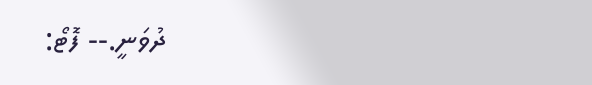ދުވަނީ.-- ފޮޓޯ: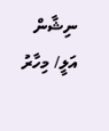ނިޝާން އަލީ/ މިހާރު